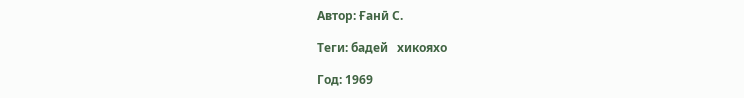Автор: Ғанӣ С.

Теги: бадей   хикояхо

Год: 1969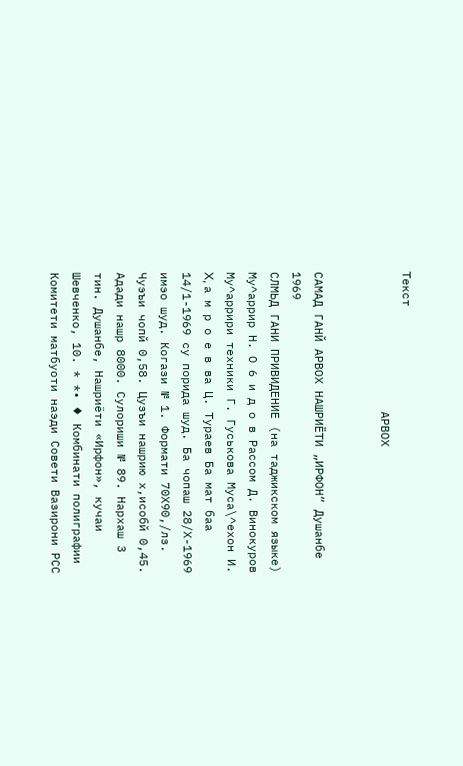Текст
                    АРВОХ


САМАД ГАНЙ АРВОХ НАШРИЁТИ „ИРФОН“ Душанбе 1969
СЛМЬД ГАНИ ПРИВИДЕНИЕ (на таджикском языке) Му^аррир Н. О 6 и д о в Рассом Д. Винокуров Му^аррири техники Г. Гуськова Муса\^ехон И. X, а м р о е в ва Ц. Тураев Ба мат баа 14/1-1969 су порида шуд. Ба чопаш 28/Х-1969 имэо шуд. Когази № 1. Формати 70Х90,/лз. Чуэъи чопй 0,58. Цузъи нашрию х,исобй 0,45. Адади нашр 8000. Сулориши № 89. Нархаш 3 тин. Душанбе, Нашриёти «Ирфон», кучаи Шевченко, 10. * *• ♦ Комбинати полиграфии Комитети матбуоти наэди Совети Вазирони РСС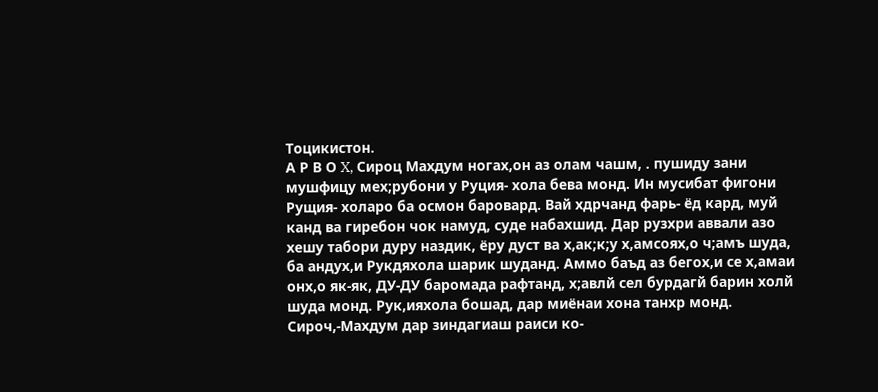Тоцикистон.
А Р В О X, Сироц Махдум ногах,он аз олам чашм, . пушиду зани мушфицу мех;рубони у Руция- хола бева монд. Ин мусибат фигони Рущия- холаро ба осмон баровард. Вай хдрчанд фарь- ёд кард, муй канд ва гиребон чок намуд, суде набахшид. Дар рузхри аввали азо хешу табори дуру наздик, ёру дуст ва х,ак;к;у х,амсоях,о ч;амъ шуда, ба андух,и Рукдяхола шарик шуданд. Аммо баъд аз бегох,и се х,амаи онх,о як-як, ДУ-ДУ баромада рафтанд, х;авлй сел бурдагй барин холй шуда монд. Рук,ияхола бошад, дар миёнаи хона танхр монд. Сироч,-Махдум дар зиндагиаш раиси ко-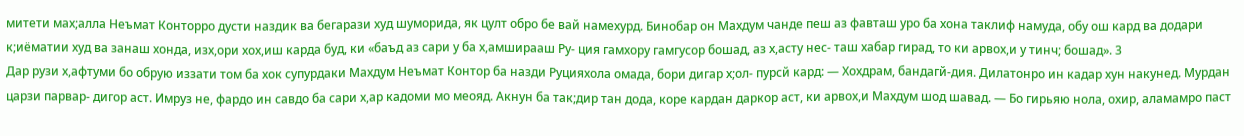митети мах;алла Неъмат Конторро дусти наздик ва бегарази худ шуморида, як цулт обро бе вай намехурд. Бинобар он Махдум чанде пеш аз фавташ уро ба хона таклиф намуда, обу ош кард ва додари к;иёматии худ ва занаш хонда, изх,ори хох,иш карда буд, ки «баъд аз сари у ба х,амширааш Ру- ция гамхору гамгусор бошад, аз х,асту нес- таш хабар гирад, то ки арвох,и у тинч; бошад». 3
Дар рузи х,афтуми бо обрую иззати том ба хок супурдаки Махдум Неъмат Контор ба назди Руцияхола омада, бори дигар х;ол- пурсй кард: — Хохдрам, бандагй-дия. Дилатонро ин кадар хун накунед. Мурдан царзи парвар- дигор аст. Имруз не, фардо ин савдо ба сари х,ар кадоми мо меояд. Акнун ба так;дир тан дода, коре кардан даркор аст, ки арвох,и Махдум шод шавад. — Бо гирьяю нола, охир, аламамро паст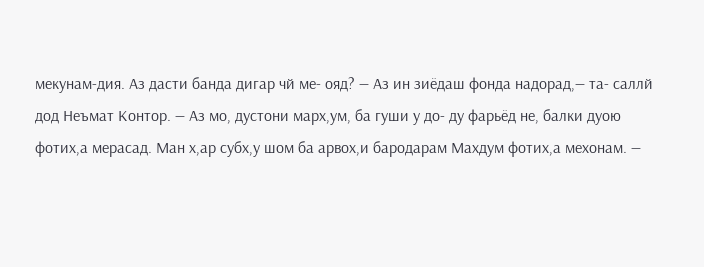мекунам-дия. Аз дасти банда дигар чй ме- ояд? — Аз ин зиёдаш фонда надорад,— та- саллй дод Неъмат Контор. — Аз мо, дустони марх,ум, ба гуши у до- ду фарьёд не, балки дуою фотих,а мерасад. Ман х,ар субх,у шом ба арвох,и бародарам Махдум фотих,а мехонам. —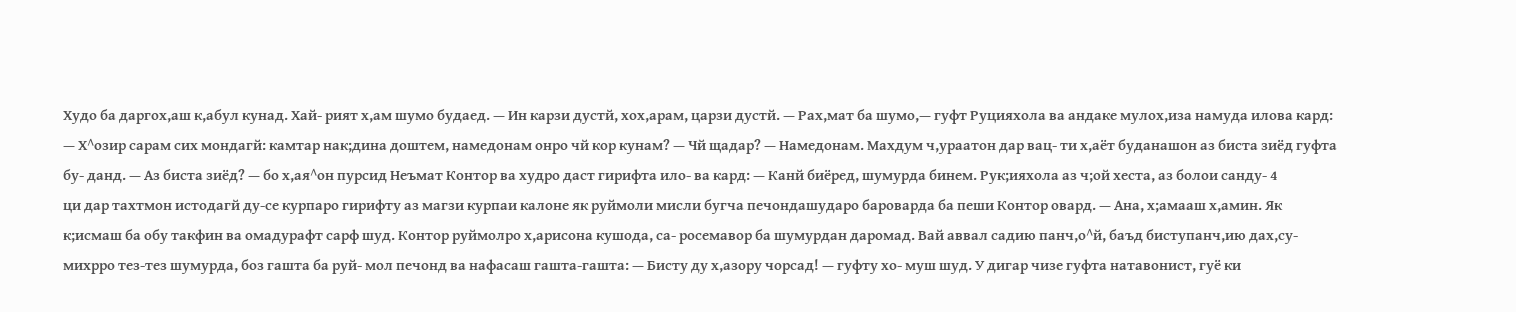Худо ба даргох,аш к,абул кунад. Хай- рият х,ам шумо будаед. — Ин карзи дустй, хох,арам, царзи дустй. — Рах,мат ба шумо,— гуфт Руцияхола ва андаке мулох,иза намуда илова кард: — Х^озир сарам сих мондагй: камтар нак;дина доштем, намедонам онро чй кор кунам? — Чй щадар? — Намедонам. Махдум ч,ураатон дар вац- ти х,аёт буданашон аз биста зиёд гуфта бу- данд. — Аз биста зиёд? — бо х,ая^он пурсид Неъмат Контор ва худро даст гирифта ило- ва кард: — Канй биёред, шумурда бинем. Рук;ияхола аз ч;ой хеста, аз болои санду- 4
ци дар тахтмон истодагй ду-се курпаро гирифту аз магзи курпаи калоне як руймоли мисли бугча печондашударо бароварда ба пеши Контор овард. — Ана, х;амааш х,амин. Як к;исмаш ба обу такфин ва омадурафт сарф шуд. Контор руймолро х,арисона кушода, са- росемавор ба шумурдан даромад. Вай аввал садию панч,о^й, баъд биступанч,ию дах,су- михрро тез-тез шумурда, боз гашта ба руй- мол печонд ва нафасаш гашта-гашта: — Бисту ду х,азору чорсад! — гуфту хо- муш шуд. У дигар чизе гуфта натавонист, гуё ки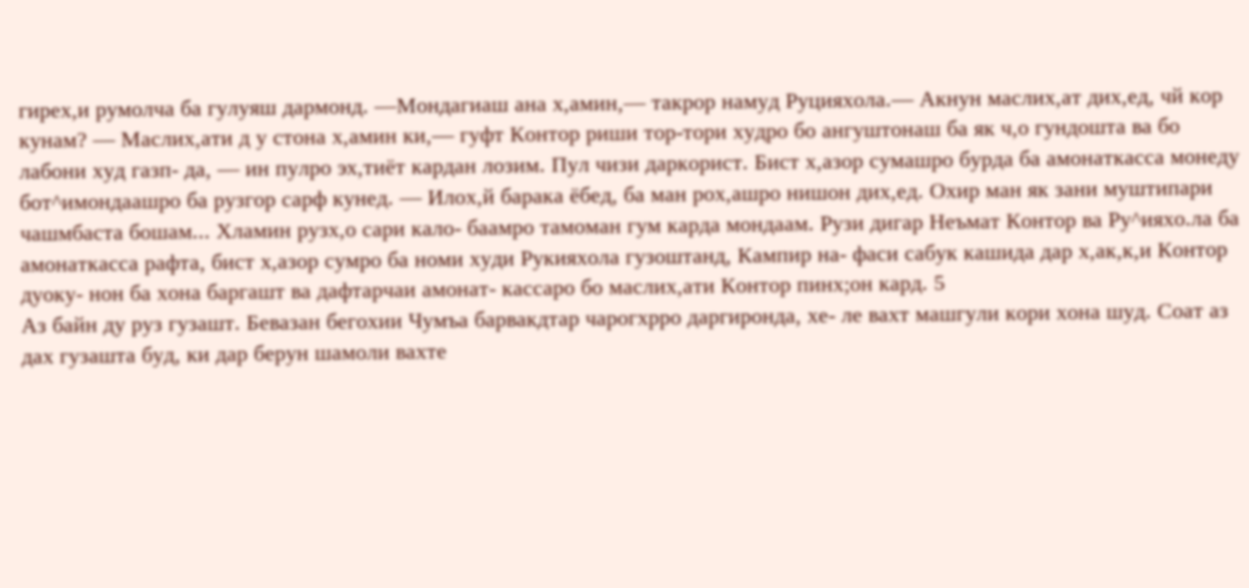гирех,и румолча ба гулуяш дармонд. —Мондагиаш ана х,амин,— такрор намуд Руцияхола.— Акнун маслих,ат дих,ед, чй кор кунам? — Маслих,ати д у стона х,амин ки,— гуфт Контор риши тор-тори худро бо ангуштонаш ба як ч,о гундошта ва бо лабони худ газп- да, — ин пулро эх,тиёт кардан лозим. Пул чизи даркорист. Бист х,азор сумашро бурда ба амонаткасса монеду бот^имондаашро ба рузгор сарф кунед. — Илох,й барака ёбед, ба ман рох,ашро нишон дих,ед. Охир ман як зани муштипари чашмбаста бошам... Хламин рузх,о сари кало- баамро тамоман гум карда мондаам. Рузи дигар Неъмат Контор ва Ру^ияхо.ла ба амонаткасса рафта, бист х,азор сумро ба номи худи Рукияхола гузоштанд, Кампир на- фаси сабук кашида дар х,ак,к,и Контор дуоку- нон ба хона баргашт ва дафтарчаи амонат- кассаро бо маслих,ати Контор пинх;он кард. 5
Аз байн ду руз гузашт. Бевазан бегохии Чумъа барвакдтар чарогхрро даргиронда, хе- ле вахт машгули кори хона шуд. Соат аз дах гузашта буд, ки дар берун шамоли вахте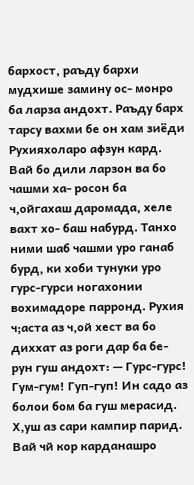бархост, раъду бархи мудхише замину ос- монро ба ларза андохт. Раъду барх тарсу вахми бе он хам зиёди Рухияхоларо афзун кард. Вай бо дили ларзон ва бо чашми ха- росон ба ч,ойгахаш даромада, хеле вахт хо- баш набурд. Танхо ними шаб чашми уро ганаб бурд, ки хоби тунуки уро гурс-гурси ногахонии вохимадоре парронд. Рухия ч;аста аз ч,ой хест ва бо диххат аз роги дар ба бе- рун гуш андохт: — Гурс-гурс! Гум-гум! Гуп-гуп! Ин садо аз болои бом ба гуш мерасид. Х,уш аз сари кампир парид. Вай чй кор карданашро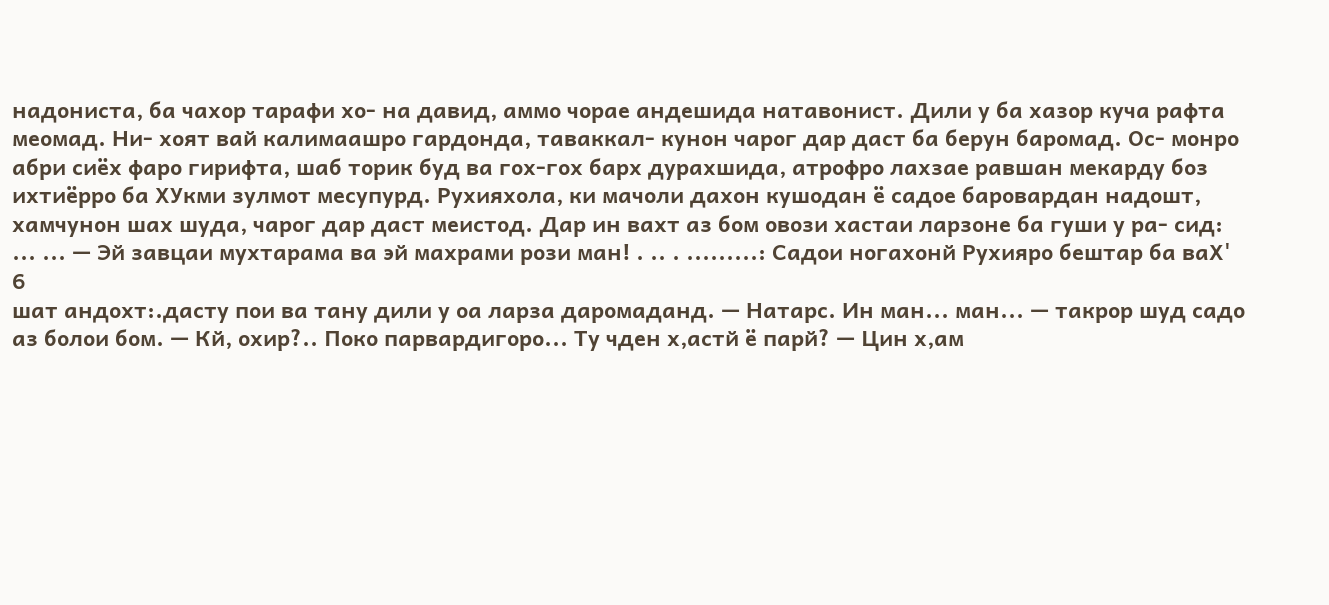надониста, ба чахор тарафи хо- на давид, аммо чорае андешида натавонист. Дили у ба хазор куча рафта меомад. Ни- хоят вай калимаашро гардонда, таваккал- кунон чарог дар даст ба берун баромад. Ос- монро абри сиёх фаро гирифта, шаб торик буд ва гох-гох барх дурахшида, атрофро лахзае равшан мекарду боз ихтиёрро ба ХУкми зулмот месупурд. Рухияхола, ки мачоли дахон кушодан ё садое баровардан надошт, хамчунон шах шуда, чарог дар даст меистод. Дар ин вахт аз бом овози хастаи ларзоне ба гуши у ра- сид: ... ... — Эй завцаи мухтарама ва эй махрами рози ман! . .. . .........: Садои ногахонй Рухияро бештар ба ваХ' 6
шат андохт:.дасту пои ва тану дили у оа ларза даромаданд. — Натарс. Ин ман... ман... — такрор шуд садо аз болои бом. — Кй, охир?.. Поко парвардигоро... Ту чден х,астй ё парй? — Цин х,ам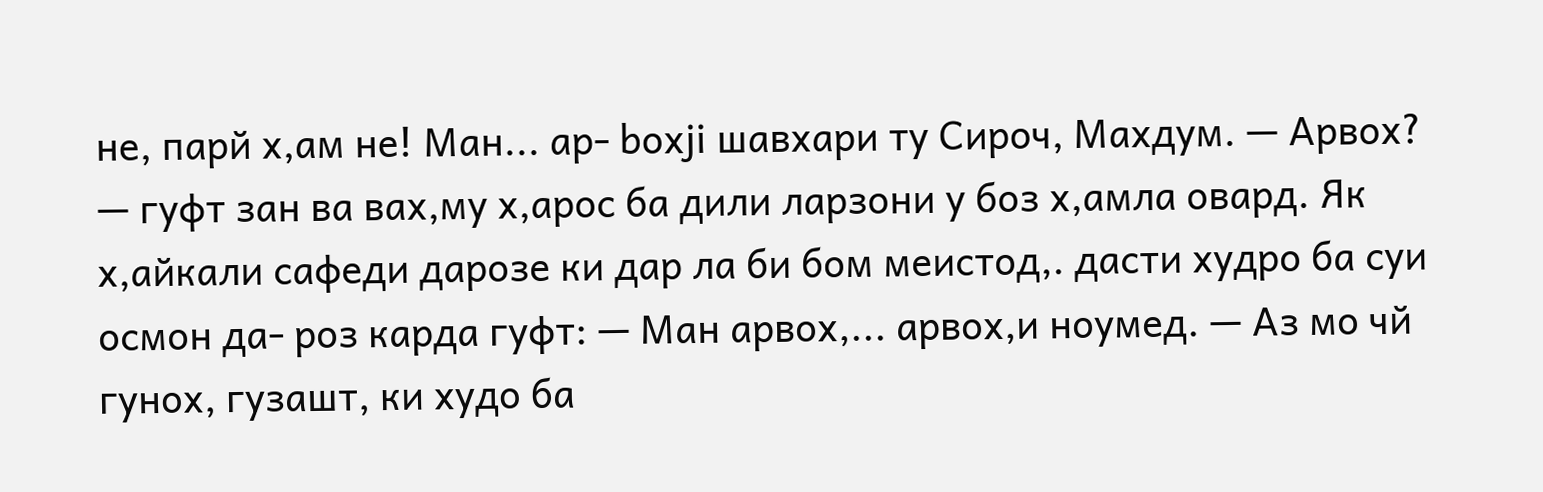не, парй х,ам не! Ман... ар- boxji шавхари ту Сироч, Махдум. — Арвох? — гуфт зан ва вах,му х,арос ба дили ларзони у боз х,амла овард. Як х,айкали сафеди дарозе ки дар ла би бом меистод,. дасти худро ба суи осмон да- роз карда гуфт: — Ман арвох,... арвох,и ноумед. — Аз мо чй гунох, гузашт, ки худо ба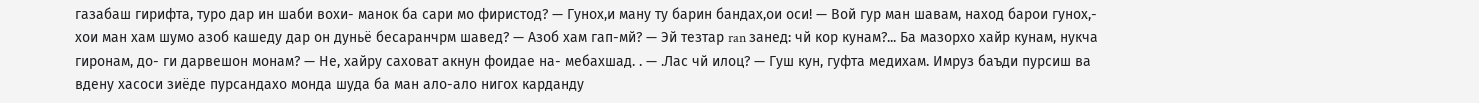газабаш гирифта, туро дар ин шаби вохи- манок ба сари мо фиристод? — Гунох,и ману ту барин бандах,ои оси! — Вой гур ман шавам, наход барои гунох,- хои ман хам шумо азоб кашеду дар он дуньё бесаранчрм шавед? — Азоб хам гап-мй? — Эй тезтар ran занед: чй кор кунам?... Ба мазорхо хайр кунам, нукча гиронам, до- ги дарвешон монам? — Не, хайру саховат акнун фоидае на- мебахшад. . — .Лас чй илоц? — Гуш кун, гуфта медихам. Имруз баъди пурсиш ва вдену хасоси зиёде пурсандахо монда шуда ба ман ало-ало нигох карданду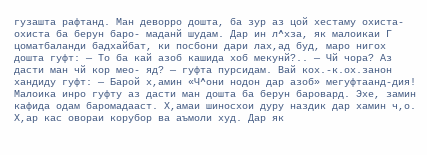гузашта рафтанд. Ман деворро дошта, ба зур аз цой хестаму охиста-охиста ба берун баро- маданй шудам. Дар ин л^хза, як малоикаи Г
цоматбаланди бадхайбат, ки посбони дари лах,ад буд, маро нигох дошта гуфт: — То ба кай азоб кашида хоб мекунй?.. — Чй чора? Аз дасти ман чй кор мео- яд? — гуфта пурсидам. Вай кох.-к.ох.занон хандиду гуфт: — Барой х,амин «Ч^они нодон дар азоб» мегуфтаанд-дия! Малоика инро гуфту аз дасти ман дошта ба берун баровард. Эхе, замин кафида одам баромадааст. Х,амаи шиносхои дуру наздик дар хамин ч,о. Х,ар кас овораи корубор ва аъмоли худ. Дар як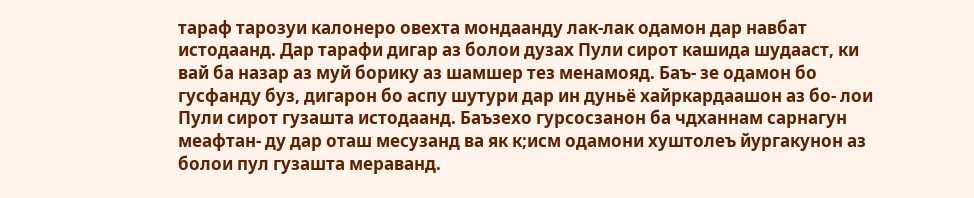тараф тарозуи калонеро овехта мондаанду лак-лак одамон дар навбат истодаанд. Дар тарафи дигар аз болои дузах Пули сирот кашида шудааст, ки вай ба назар аз муй борику аз шамшер тез менамояд. Баъ- зе одамон бо гусфанду буз, дигарон бо аспу шутури дар ин дуньё хайркардаашон аз бо- лои Пули сирот гузашта истодаанд. Баъзехо гурсосзанон ба чдханнам сарнагун меафтан- ду дар оташ месузанд ва як к;исм одамони хуштолеъ йургакунон аз болои пул гузашта мераванд.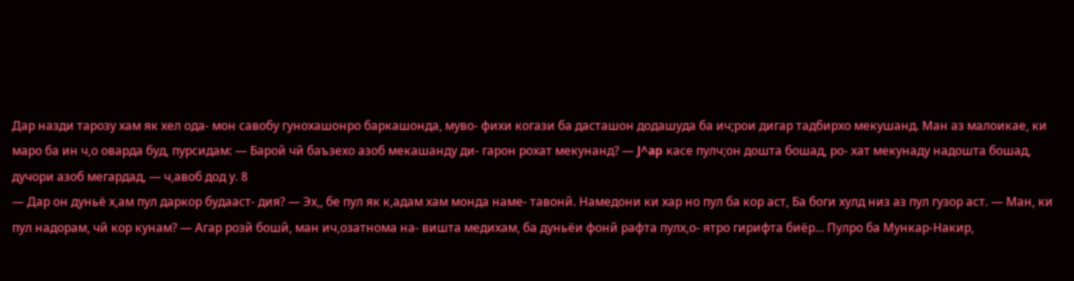Дар назди тарозу хам як хел ода- мон савобу гунохашонро баркашонда, муво- фихи когази ба дасташон додашуда ба ич;рои дигар тадбирхо мекушанд. Ман аз малоикае, ки маро ба ин ч,о оварда буд, пурсидам: — Барой чй баъзехо азоб мекашанду ди- гарон рохат мекунанд? — J^ap касе пулч;он дошта бошад, ро- хат мекунаду надошта бошад, дучори азоб мегардад, — ч,авоб дод у. 8
— Дар он дуньё х,ам пул даркор будааст- дия? — Эх,, бе пул як к,адам хам монда наме- тавонй. Намедони ки хар но пул ба кор аст, Ба боги хулд низ аз пул гузор аст. — Ман, ки пул надорам, чй кор кунам? — Агар розй бошй, ман ич,озатнома на- вишта медихам, ба дуньёи фонй рафта пулх,о- ятро гирифта биёр... Пулро ба Мункар-Накир,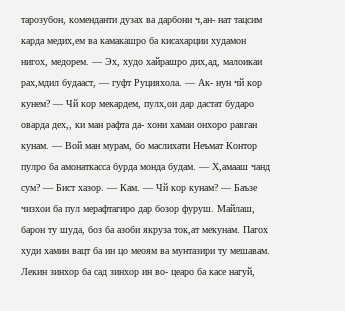тарозубон, коменданти дузах ва дарбони ч,ан- нат тацсим карда медих,ем ва камакашро ба кисахарции худамон нигох, медорем. — Эх, худо хайрашро дих,ад, малоикаи рах,мдил будааст, — гуфт Руцияхола. — Ак- нун чй кор кунем? — Чй кор мекардем, пулх,ои дар дастат бударо оварда дех,, ки ман рафта да- хони хамаи онхоро равган кунам. — Вой ман мурам, бо маслихати Неъмат Контор пулро ба амонаткасса бурда монда будам. — Х,амааш чанд сум? — Бист хазор. — Кам. — Чй кор кунам? — Баъзе чизхои ба пул мерафтагиро дар бозор фуруш. Майлаш, барон ту шуда, боз ба азоби якруза ток,ат мекунам. Пагох худи хамин вацт ба ин цо меоям ва мунтазири ту мешавам. Лекин зинхор ба сад зинхор ин во- цеаро ба касе нагуй,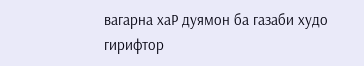вагарна хаР дуямон ба газаби худо гирифтор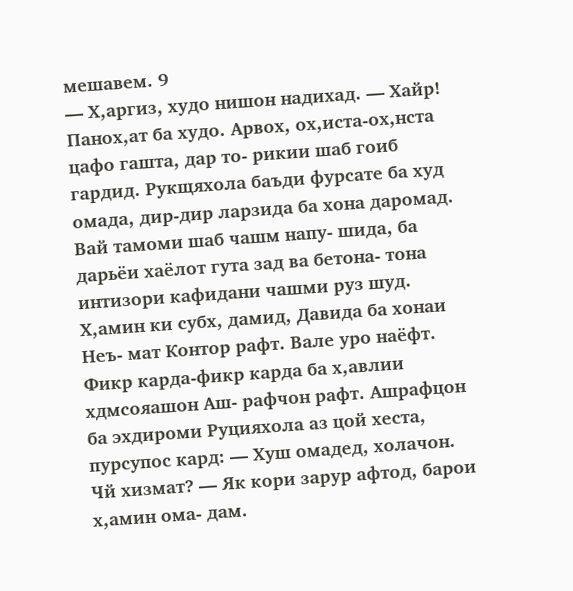мешавем. 9
— Х,аргиз, худо нишон надихад. — Хайр! Панох,ат ба худо. Арвох, ох,иста-ох,нста цафо гашта, дар то- рикии шаб гоиб гардид. Рукщяхола баъди фурсате ба худ омада, дир-дир ларзида ба хона даромад. Вай тамоми шаб чашм напу- шида, ба дарьёи хаёлот гута зад ва бетона- тона интизори кафидани чашми руз шуд. Х,амин ки субх, дамид, Давида ба хонаи Неъ- мат Контор рафт. Вале уро наёфт. Фикр карда-фикр карда ба х,авлии хдмсояашон Аш- рафчон рафт. Ашрафцон ба эхдироми Руцияхола аз цой хеста, пурсупос кард: — Хуш омадед, холачон. Чй хизмат? — Як кори зарур афтод, барои х,амин ома- дам.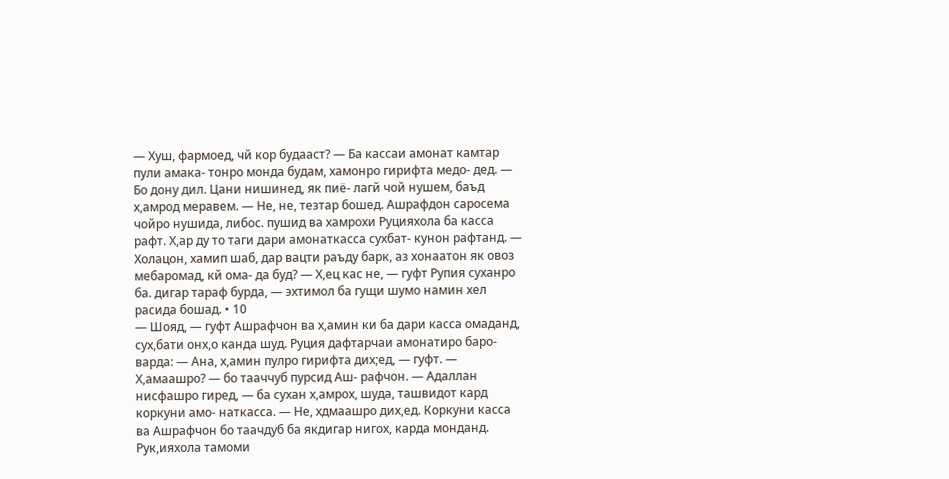— Хуш, фармоед, чй кор будааст? — Ба кассаи амонат камтар пули амака- тонро монда будам, хамонро гирифта медо- дед. — Бо дону дил. Цани нишинед, як пиё- лагй чой нушем, баъд х,амрод меравем. — Не, не, тезтар бошед. Ашрафдон саросема чойро нушида, либос. пушид ва хамрохи Руцияхола ба касса рафт. Х,ар ду то таги дари амонаткасса сухбат- кунон рафтанд. — Холацон, хамип шаб, дар вацти раъду барк, аз хонаатон як овоз мебаромад, кй ома- да буд? — Х,ец кас не, — гуфт Рупия суханро ба. дигар тараф бурда, — эхтимол ба гущи шумо намин хел расида бошад. • 10
— Шояд, — гуфт Ашрафчон ва х,амин ки ба дари касса омаданд, сух,бати онх,о канда шуд. Руция дафтарчаи амонатиро баро- варда: — Ана, х,амин пулро гирифта дих;ед, — гуфт. — Х,амаашро? — бо тааччуб пурсид Аш- рафчон. — Адаллан нисфашро гиред, — ба сухан х,амрох, шуда, ташвидот кард коркуни амо- наткасса. — Не, хдмаашро дих,ед. Коркуни касса ва Ашрафчон бо таачдуб ба якдигар нигох, карда монданд. Рук,ияхола тамоми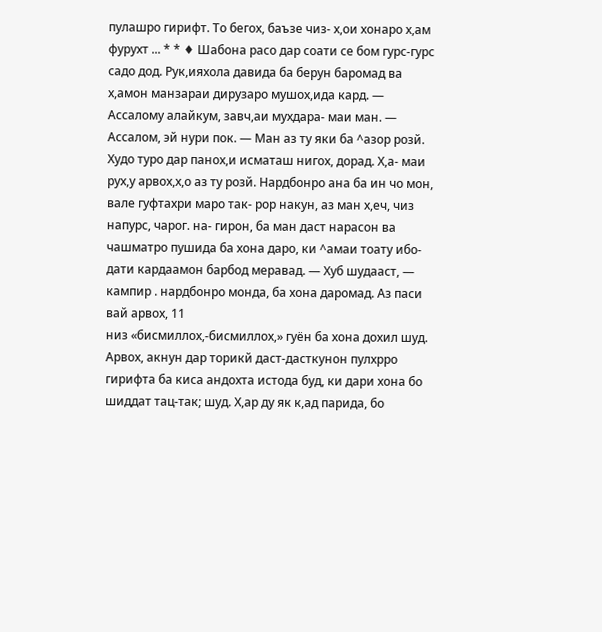пулашро гирифт. То бегох, баъзе чиз- х,ои хонаро х,ам фурухт ... * * ♦ Шабона расо дар соати се бом гурс-гурс садо дод. Рук,ияхола давида ба берун баромад ва х,амон манзараи дирузаро мушох,ида кард. — Ассалому алайкум, завч,аи мухдара- маи ман. — Ассалом, эй нури пок. — Ман аз ту яки ба ^азор розй. Худо туро дар панох,и исматаш нигох, дорад. Х,а- маи рух,у арвох,х,о аз ту розй. Нардбонро ана ба ин чо мон, вале гуфтахри маро так- рор накун, аз ман х,еч, чиз напурс, чарог. на- гирон, ба ман даст нарасон ва чашматро пушида ба хона даро, ки ^амаи тоату ибо- дати кардаамон барбод меравад. — Хуб шудааст, — кампир . нардбонро монда, ба хона даромад. Аз паси вай арвох, 11
низ «бисмиллох,-бисмиллох,» гуён ба хона дохил шуд. Арвох, акнун дар торикй даст-дасткунон пулхрро гирифта ба киса андохта истода буд, ки дари хона бо шиддат тац-так; шуд. Х,ар ду як к,ад парида, бо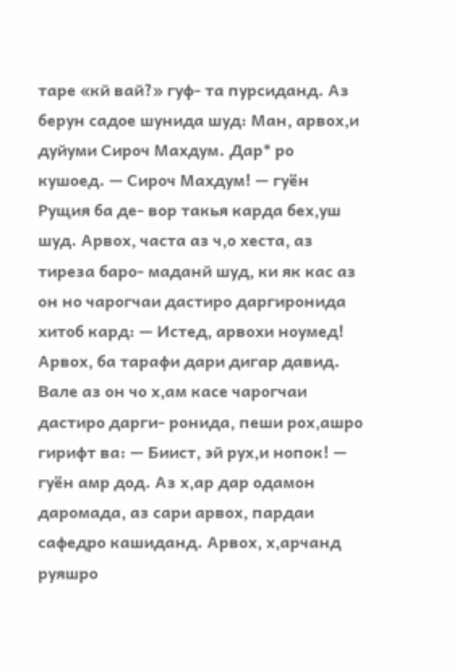таре «кй вай?» гуф- та пурсиданд. Аз берун садое шунида шуд: Ман, арвох,и дуйуми Сироч Махдум. Дар* ро кушоед. — Сироч Махдум! — гуён Рущия ба де- вор такья карда бех,уш шуд. Арвох, часта аз ч,о хеста, аз тиреза баро- маданй шуд, ки як кас аз он но чарогчаи дастиро даргиронида хитоб кард: — Истед, арвохи ноумед! Арвох, ба тарафи дари дигар давид. Вале аз он чо х,ам касе чарогчаи дастиро дарги- ронида, пеши рох,ашро гирифт ва: — Биист, эй рух,и нопок! — гуён амр дод. Аз х,ар дар одамон даромада, аз сари арвох, пардаи сафедро кашиданд. Арвох, х,арчанд руяшро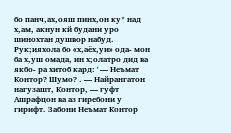бо панч,ах,ояш пинх,он ку* над х,ам, акнун кй будани уро шинохтан душвор набуд. Рук;ияхола бо «х,аёх,уи» ода- мон ба х,уш омада, ин х;олатро дид ва якбо- ра хитоб кард: ' — Неъмат Контор? Шумо? . — Найрангатон нагузашт, Контор, — гуфт Ашрафцон ва аз гиребони у гирифт. Забони Неъмат Контор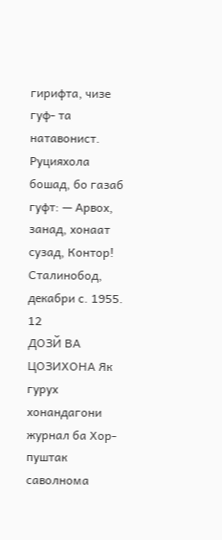гирифта, чизе гуф- та натавонист. Руцияхола бошад, бо газаб гуфт: — Арвох, занад, хонаат сузад, Контор! Сталинобод, декабри с. 1955. 12
ДОЗЙ ВА ЦОЗИХОНА Як гурух хонандагони журнал ба Хор- пуштак саволнома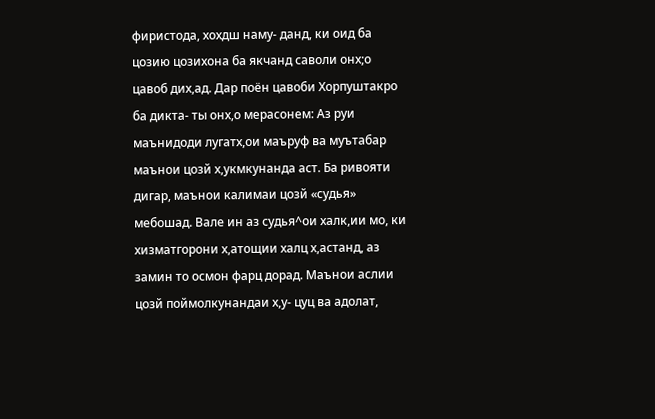фиристода, хохдш наму- данд, ки оид ба цозию цозихона ба якчанд саволи онх;о цавоб дих,ад. Дар поён цавоби Хорпуштакро ба дикта- ты онх,о мерасонем: Аз руи маънидоди лугатх,ои маъруф ва муътабар маънои цозй х,укмкунанда аст. Ба ривояти дигар, маънои калимаи цозй «судья» мебошад. Вале ин аз судья^ои халк,ии мо, ки хизматгорони х,атощии халц х,астанд, аз замин то осмон фарц дорад. Маънои аслии цозй поймолкунандаи х,у- цуц ва адолат,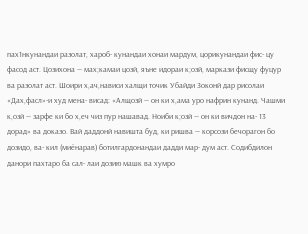пах1нкунандаи разолат, хароб- кунандаи хонаи мардум, цорикунандаи фис- цу фасод аст. Цозихона — мах;камаи цозй, яъне идораи к;озй, маркази фисщу фуцур ва разолат аст. Шоири х,ач,нависи халщи точик Убайди Зоконй дар рисолаи «Дах,фасл»-и худ мена- висад: «Алщозй — он ки х,ама уро нафрин кунанд. Чашми к,озй — зарфе ки бо х,еч чиз пур нашавад. Ноиби к;озй — он ки вичдон на- 13
дорад» ва доказо. Вай даддонй навишта буд, ки ришва — корсози бечорагон бо дозидо, ва- кил (миёнарав) ботилгардонандаи дадди мар- дум аст. Содибдилон данори пахтаро ба сал- лаи дозию машк ва хумро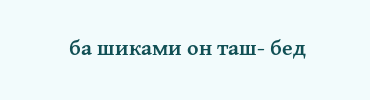ба шиками он таш- бед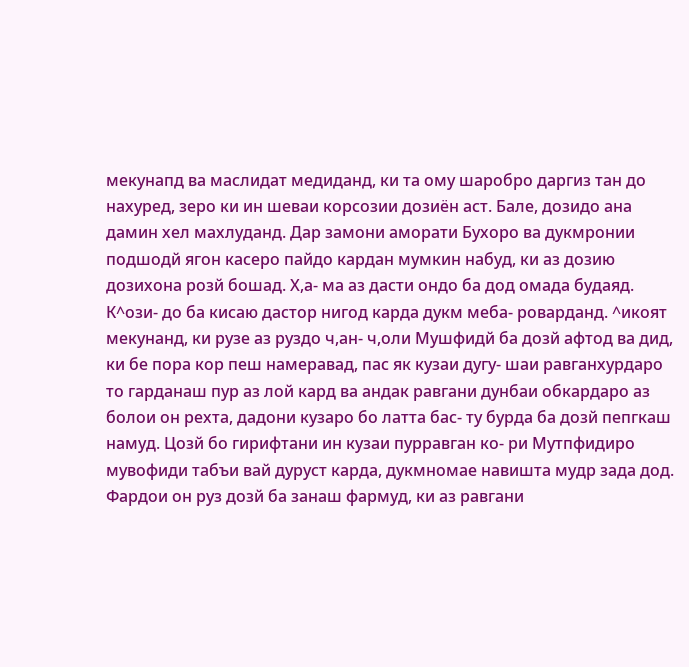мекунапд ва маслидат медиданд, ки та ому шаробро даргиз тан до нахуред, зеро ки ин шеваи корсозии дозиён аст. Бале, дозидо ана дамин хел махлуданд. Дар замони аморати Бухоро ва дукмронии подшодй ягон касеро пайдо кардан мумкин набуд, ки аз дозию дозихона розй бошад. Х,а- ма аз дасти ондо ба дод омада будаяд. К^ози- до ба кисаю дастор нигод карда дукм меба- роварданд. ^икоят мекунанд, ки рузе аз руздо ч,ан- ч,оли Мушфидй ба дозй афтод ва дид, ки бе пора кор пеш намеравад, пас як кузаи дугу- шаи равганхурдаро то гарданаш пур аз лой кард ва андак равгани дунбаи обкардаро аз болои он рехта, дадони кузаро бо латта бас- ту бурда ба дозй пепгкаш намуд. Цозй бо гирифтани ин кузаи пурравган ко- ри Мутпфидиро мувофиди табъи вай дуруст карда, дукмномае навишта мудр зада дод. Фардои он руз дозй ба занаш фармуд, ки аз равгани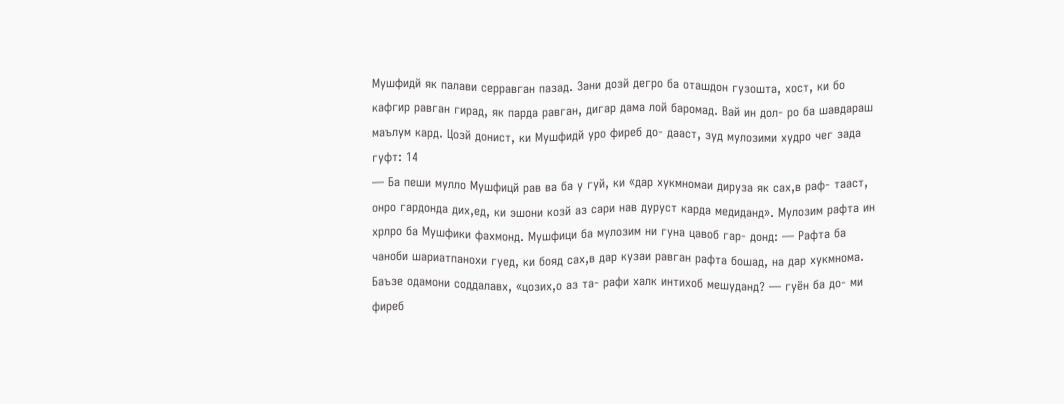Мушфидй як палави серравган пазад. Зани дозй дегро ба оташдон гузошта, хост, ки бо кафгир равган гирад, як парда равган, дигар дама лой баромад. Вай ин дол- ро ба шавдараш маълум кард. Цозй донист, ки Мушфидй уро фиреб до- дааст, зуд мулозими худро чег зада гуфт: 14
— Ба пеши мулло Мушфицй рав ва ба у гуй, ки «дар хукмномаи дируза як сах,в раф- тааст, онро гардонда дих,ед, ки эшони козй аз сари нав дуруст карда медиданд». Мулозим рафта ин хрлро ба Мушфики фахмонд. Мушфици ба мулозим ни гуна цавоб гар- донд: — Рафта ба чаноби шариатпанохи гуед, ки бояд сах,в дар кузаи равган рафта бошад, на дар хукмнома. Баъзе одамони соддалавх, «цозих,о аз та- рафи халк интихоб мешуданд? — гуён ба до- ми фиреб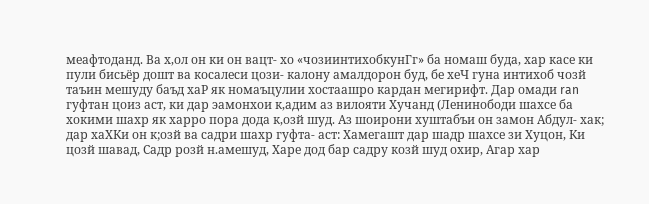меафтоданд. Ва х,ол он ки он вацт- хо «чозиинтихобкунГг» ба номаш буда, хар касе ки пули бисьёр дошт ва косалеси цози- калону амалдорон буд, бе хеЧ гуна интихоб чозй таъин мешуду баъд хаР як номаъцулии хостаашро кардан мегирифт. Дар омади ran гуфтан цоиз аст, ки дар эамонхои к,адим аз вилояти Хучанд (Ленинободи шахсе ба хокими шахр як харро пора дода к,озй шуд. Аз шоирони хуштабъи он замон Абдул- хак; дар хаХКи он к;озй ва садри шахр гуфта- аст: Хамегашт дар шадр шахсе зи Хуцон, Ки цозй шавад, Садр розй н.амешуд, Харе дод бар садру козй шуд охир, Агар хар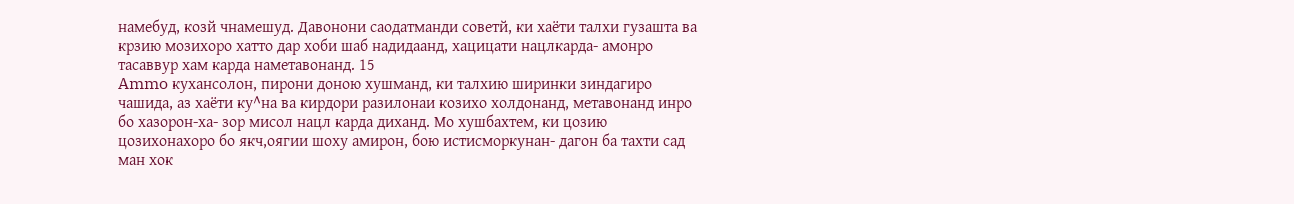намебуд, козй чнамешуд. Давонони саодатманди советй, ки хаёти талхи гузашта ва крзию мозихоро хатто дар хоби шаб надидаанд, хацицати нацлкарда- амонро тасаввур хам карда наметавонанд. 15
Ammo кухансолон, пирони доною хушманд, ки талхию ширинки зиндагиро чашида, аз хаёти ку^на ва кирдори разилонаи козихо холдонанд, метавонанд инро бо хазорон-ха- зор мисол нацл карда диханд. Мо хушбахтем, ки цозию цозихонахоро бо якч,оягии шоху амирон, бою истисморкунан- дагон ба тахти сад ман хок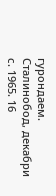гурондаем. Сталинобод, декабри с. 1965. 16